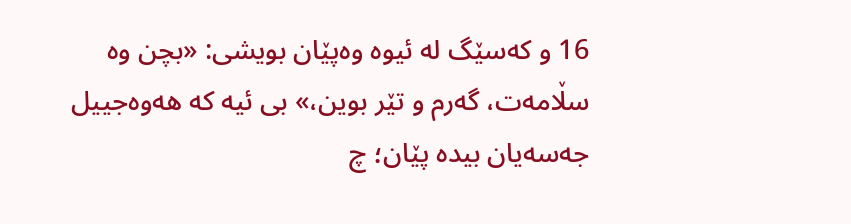16 و کەسێگ له ئیوه وەپێان بویشی: «بچن وه سڵامەت، گەرم و تێر بوین،» بی ئیه که هەوەجییل جەسەیان بیده پێان؛ چ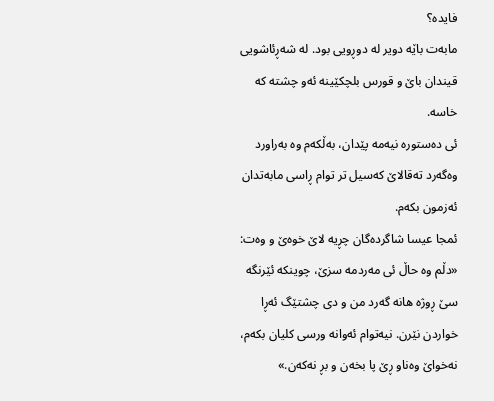فایده؟
مابەت باێه دویر له دوڕویی بود. له شەڕئاشویی قیندان باێ و قورس بلچکێینه ئەو چشته که خاسه.
ئی دەستوره نیەمه پێدان، بەڵکەم وه بەراورد وەگەرد تەقالاێ کەسیل تر توام ڕاسی مابەتدان ئەزمون بکەم.
ئمجا عیسا شاگردەگان چڕیه لاێ خوەێ و وەت: «دڵم وه حاڵ ئی مەردمه سزێ، چوینکه ئێرنگه سێ ڕوژه هانه گەرد من و دی چشتێگ ئەڕا خواردن نێرن. نیەتوام ئەوانه ورسی کلیان بکەم، نەخواێ وەناو ڕێ پا بخەن و بڕ نەکەن.»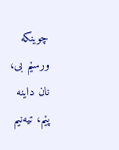چوینکه ورسێم بی، نان داینه پێم، تیەنیم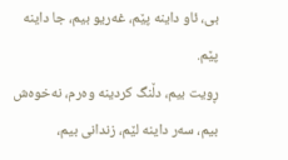بی، ئاو داینه پێم، غەریو بیم، جا داینه پێم.
ڕویت بیم، دڵنگ کردینه وەرم، نەخوەش بیم، سەر داینه لێم، زندانی بیم،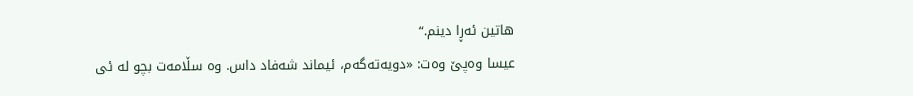هاتین ئەڕا دینم.“
عیسا وەپێ وەت: «دویەتەگەم، ئیماند شەفاد داس. وه سڵامەت بچو له ئی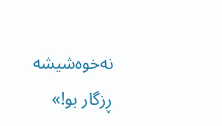نەخوەشیشه ڕزگار بو!»